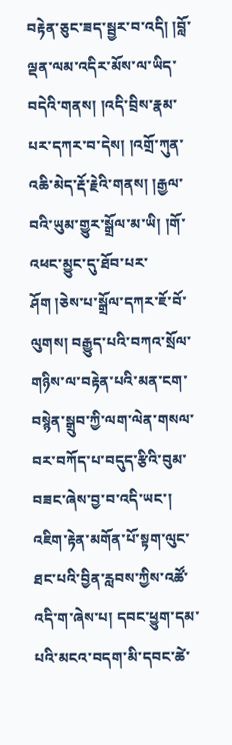བརྟེན་ཅུང་ཟད་སྦྱར་བ་འདི། །བློ་ལྡན་ལམ་འདིར་མོས་ལ་ཡིད་བདེའི་གནས། །འདི་བྲིས་རྣམ་པར་དཀར་བ་དེས། །འགྲོ་ཀུན་འཆི་མེད་རྡོ་རྗེའི་གནས། །རྒྱལ་བའི་ཡུམ་གྱུར་སྒྲོལ་མ་ཡི། །གོ་འཕང་མྱུང་དུ་ཐོབ་པར་ཤོག །ཅེས་པ་སྒྲོལ་དཀར་ཇོ་བོ་ལུགས། བརྒྱུད་པའི་བཀའ་སྲོལ་གཉིས་ལ་བརྟེན་པའི་མན་ངག་བསྙེན་སྒྲུབ་ཀྱི་ལག་ལེན་གསལ་བར་བཀོད་པ་བདུད་རྩིའི་བུམ་བཟང་ཞེས་བྱ་བ་འདི་ཡང་། འཇིག་རྟེན་མགོན་པོ་སྟག་ལུང་ཐང་པའི་བྱིན་རླབས་ཀྱིས་འཚོ་འདི་ག་ཞེས་པ། དབང་ཕྱུག་དམ་པའི་མངའ་བདག་མི་དབང་ཚེ་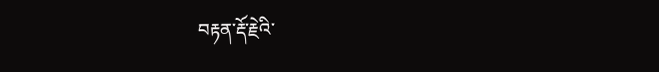བརྟན་རྡོ་རྗེའི་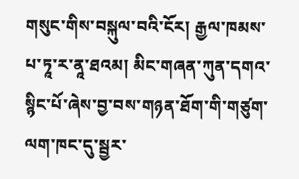གསུང་གིས་བསྐུལ་བའི་ངོར། རྒྱལ་ཁམས་པ་ཏཱ་ར་ནཱ་ཐའམ། མིང་གཞན་ཀུན་དགའ་སྙིང་པོ་ཞེས་བྱ་བས་གཉན་ཐོག་གི་གཙུག་ལག་ཁང་དུ་སྦྱར་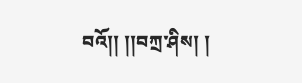བའོ།། །།བཀྲ་ཤིས། །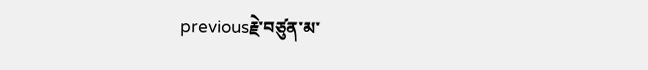previousརྗེ་བཙུན་མ་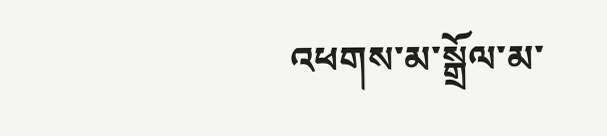འཕགས་མ་སྒྲོལ་མ་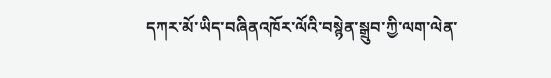དཀར་མོ་ཡིད་བཞིནའཁོར་ལོའི་བསྙེན་སྒྲུབ་ཀྱི་ལག་ལེན་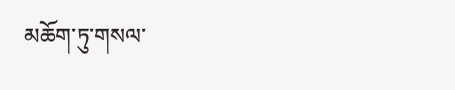མཆོག་ཏུ་གསལ་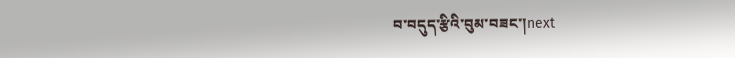བ་བདུད་རྩིའི་བུམ་བཟང་།next